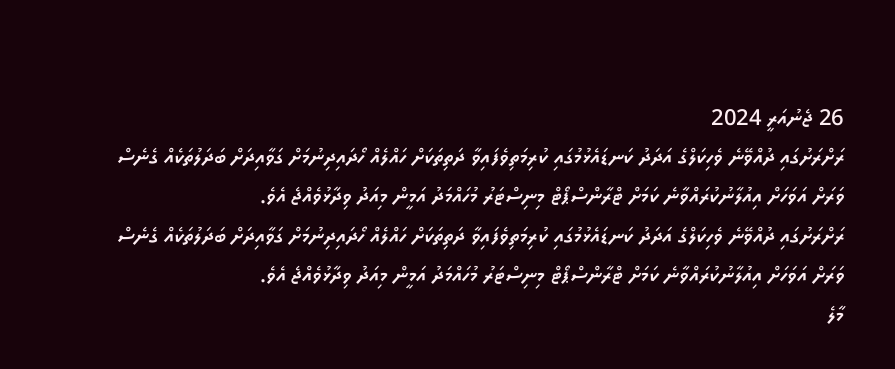26 ޖެނުއަރީ 2024
ރަށްރަށުގައި ދުއްވޭނެ ވެހިކަލްގެ އަދަދު ކަނޑައެޅުމުގައި ކުރިމަތިވެފައިވާ ދަތިތަކަށް ހައްލެއް ހޯދައިދިނުމަށް ގަވާއިދަށް ބަދަލުތަކެއް ގެނެސް ވަރަށް އަވަހަށް އިއުލާނުކުރައްވާނެ ކަމަށް ޓްރާންސްޕޯޓް މިނިސްޓަރު މުހައްމަދު އަމީން މިއަދު ވިދާޅުވެއްޖެ އެވެ.
ރަށްރަށުގައި ދުއްވޭނެ ވެހިކަލްގެ އަދަދު ކަނޑައެޅުމުގައި ކުރިމަތިވެފައިވާ ދަތިތަކަށް ހައްލެއް ހޯދައިދިނުމަށް ގަވާއިދަށް ބަދަލުތަކެއް ގެނެސް ވަރަށް އަވަހަށް އިއުލާނުކުރައްވާނެ ކަމަށް ޓްރާންސްޕޯޓް މިނިސްޓަރު މުހައްމަދު އަމީން މިއަދު ވިދާޅުވެއްޖެ އެވެ.
މާލެ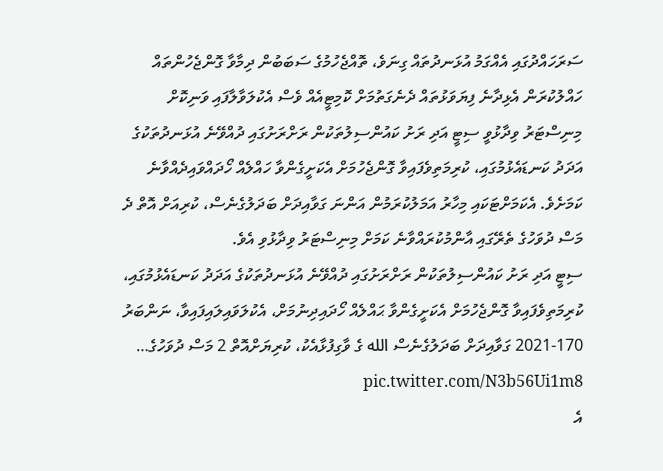ސަރަހައްދުގައި އެއްގަމު އުޅަނދުތައް ގިނަވެ، ތޮއްޖެހުމުގެ ސަބަބުން ދިމާވާ ގޮންޖެހުންތައް ހައްލުކުރަން އެޅިދާނެ ފިޔަވަޅުތައް ދެނެގަތުމަށް ކޮމިޓީއެއް ވެސް އެކުލަވާލާފައި ވަނިކޮށް މިނިސްޓަރު ވިދާޅުވީ ސިޓީ އަދި ރަށު ކައުންސިލުތަކުން ރަށްރަށުގައި ދުއްވޭނެ އުޅަނދުތަކުގެ އަދަދު ކަނޑައެޅުމުގައި، ކުރިމަތިވެފައިވާ ގޮންޖެހުމަށް އެކަށީގެންވާ ހައްލެއް ހޯދައްވައިދެއްވާނެ ކަމަށެވެ. އެކަމަށްޓަކައި މިހާރު އަމަލުކުރަމުން އަންނަ ގަވާއިދަށް ބަދަލުގެނެސް، ކުރިއަށް އޮތް ދެ މަސް ދުވަހުގެ ތެރޭގައި އާންމުކުރައްވާނެ ކަމަށް މިނިސްޓަރު ވިދާޅުވި އެވެ.
ސިޓީ އަދި ރަށު ކައުންސިލުތަކުން ރަށްރަށުގައި ދުއްވޭނެ އުޅަނދުތަކުގެ އަދަދު ކަނޑައެޅުމުގައި، ކުރިމަތިވެފައިވާ ގޮންޖެހުމަށް އެކަށީގެންވާ ޙައްލެއް ހޯދައިދިނުމަށް، އެކުލަވައިލައިފައިވާ، ނަންބަރު 170-2021 ގަވާއިދަށް ބަދަލުގެނެސް الله ގެ ވާގިފުޅާއެކު، ކުރިޔަށްއޮތް 2 މަސް ދުވަހުގެ… pic.twitter.com/N3b56Ui1m8
އެ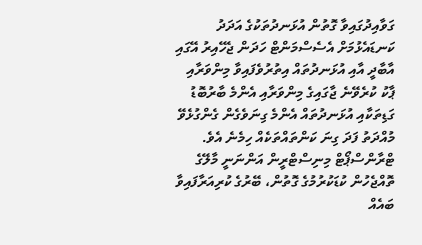ގަވާއިދުގައިވާ ގޮތުން އުޅަނދުތަކުގެ އަދަދު ކަނޑައެޅުމަށް އެސެސްމަންޓް ހަދަން ޖެހޭއިރު އޭގައި އާބާދީ އާއި އުޅަނދުތައް އިތުރުވެފައިވާ މިންވަރާއި ޕާކު ކުރެވޭނެ ޖާގައިގެ މިންވަރާއި އެންމެ ބާރުބޮޑު ގަޑިތަކާއި އުޅަނދުތައް އެންމެ ގިނަވެގެން ގެންގުޅެވޭ މުއްދަތު ފަދަ ގިނަ ކަންތައްތަކެއް ހިމެނެ އެވެ.
ޓްރާންސްޕޯޓް މިނިސްޓްރީން އަންނަނީ މާލޭގެ ތޮއްޖެހުން ކުޑަކުރުމުގެ ގޮތުން، ބޭރުގެ ކުރިއަރާފައިވާ ބައެއް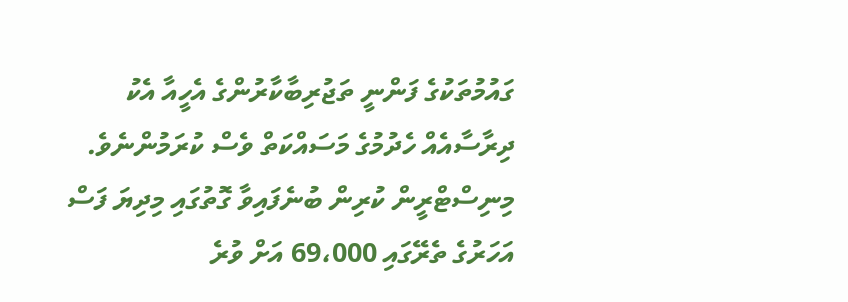ގައުމުތަކުގެ ފަންނީ ތަޖުރިބާކާރުންގެ އެހީއާ އެކު ދިރާސާއެއް ހެދުމުގެ މަސައްކަތް ވެސް ކުރަމުންނެވެ.
މިނިސްޓްރީން ކުރިން ބުނެފައިވާ ގޮތުގައި މިދިޔަ ފަސް އަހަރުގެ ތެރޭގައި 69،000 އަށް ވުރެ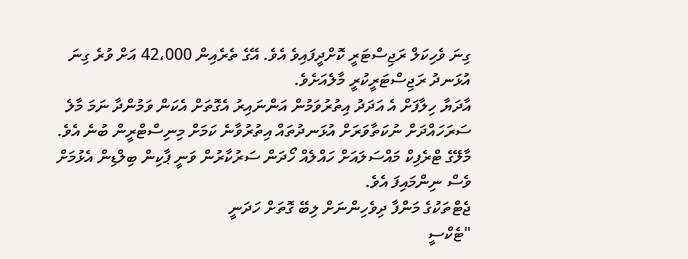ގިނަ ވެހިކަލް ރަޖިސްޓަރީ ކޮށްދީފައިވެ އެވެ. އޭގެ ތެރެއިން 42،000 އަށް ވުރެ ގިނަ އުޅަނދު ރަޖިސްޓަރީކުރީ މާލެއަށެވެ.
އާދަޔާ ހިލާފަށް އެ އަދަދު އިތުރުވަމުން އަންނައިރު އެގޮތަށް އެކަން ވަމުންދާ ނަމަ މާލެ ސަރަހައްދަށް ނުކަތާވަރަށް އުޅަނދުތައް އިތުރުވާނެ ކަމަށް މިނިސްޓްރީން ބުނެ އެވެ. މާލޭގެ ޓްރެފިކް މައްސަލައަށް ހައްލެއް ހޯދަން ސަރުކާރުން ވަނީ ޕާކިން ބިލްޑިން އެޅުމަށް ވެސް ނިންމައިފަ އެވެ.
ޖެޓްތަކުގެ މަންފާ ދިވެހިންނަށް ލިބޭ ގޮތަށް ހަދަނީ
"ޓެކްސީ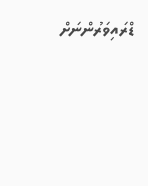ޑްރައިވަރުންނަށް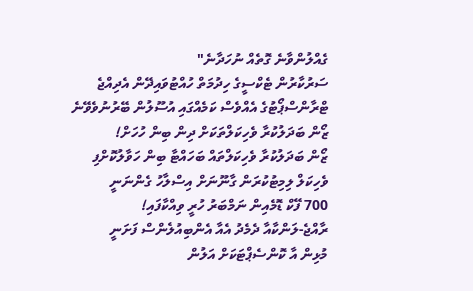ގެއްލުންވާނެ ގޮތެއް ނުހަދާނެ"
ސަރުކާރުން ޓެކްސީގެ ހިދުމަތް ހުއްޓުވައިދޭން އެދިއްޖެ
ޓްރާންސްޕޯޓުގެ އެއްވެސް ކަމެއްގައި އުސޫލުން ބޭރުނުވެވޭނެ
ޒޯން ބަދަލުކުރާ ވެހިކަލްތަކަށް ދިން ބިން ހުހަށް!
ޒޯން ބަދަލުކުރާ ވެހިކަލްތައް ބަހައްޓާ ބިން ހަވާލުކޮށްފި
ވެހިކަލް ލިމިޓުކުރަން ގާނޫނަށް އިސްލާހު ގެންނަނީ
700 ފޭކް ޑޮމެއިން ނަމްބަރު ހުރީ ވިއްކާފައި!
ރާއްޖެ-ލަންކާއާ ދެމެދު އެއާ އެންބިއުލެންސް ފަށަނީ
މުޅިން އާ ކޮންސެޕްޓަކަށް އަލުން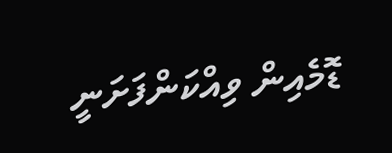ޑޮމެއިން ވިއްކަންފަށަނީ